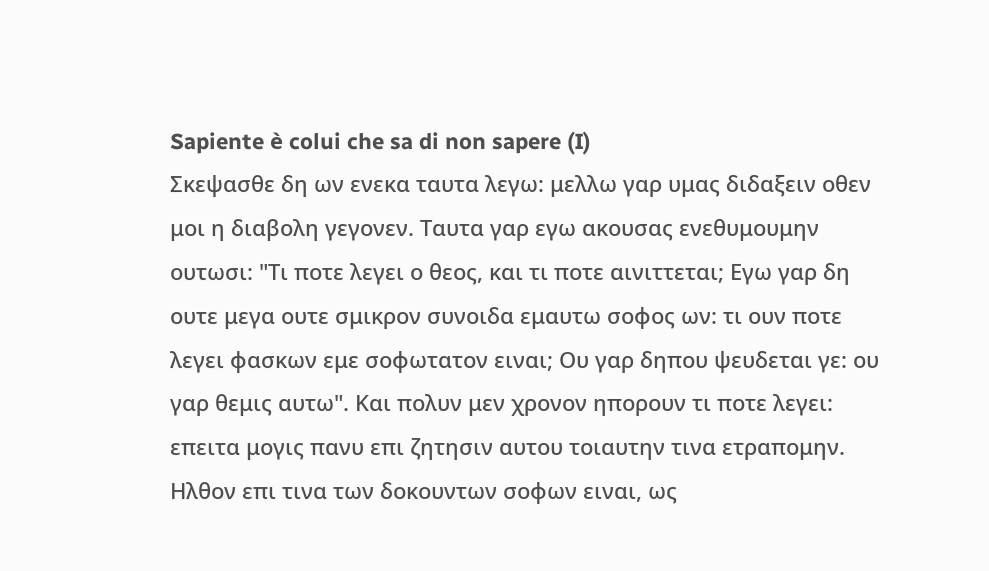Sapiente è colui che sa di non sapere (I)
Σκεψασθε δη ων ενεκα ταυτα λεγω: μελλω γαρ υμας διδαξειν οθεν μοι η διαβολη γεγονεν. Ταυτα γαρ εγω ακουσας ενεθυμουμην ουτωσι: "Τι ποτε λεγει ο θεος, και τι ποτε αινιττεται; Εγω γαρ δη ουτε μεγα ουτε σμικρον συνοιδα εμαυτω σοφος ων: τι ουν ποτε λεγει φασκων εμε σοφωτατον ειναι; Ου γαρ δηπου ψευδεται γε: ου γαρ θεμις αυτω". Και πολυν μεν χρονον ηπορουν τι ποτε λεγει: επειτα μογις πανυ επι ζητησιν αυτου τοιαυτην τινα ετραπομην. Ηλθον επι τινα των δοκουντων σοφων ειναι, ως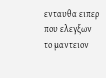ενταυθα ειπερ που ελεγξων το μαντειον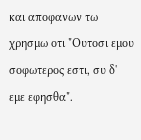και αποφανων τω χρησμω οτι "Ουτοσι εμου σοφωτερος εστι, συ δ' εμε εφησθα".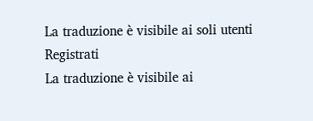La traduzione è visibile ai soli utenti Registrati
La traduzione è visibile ai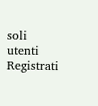soli utenti Registrati